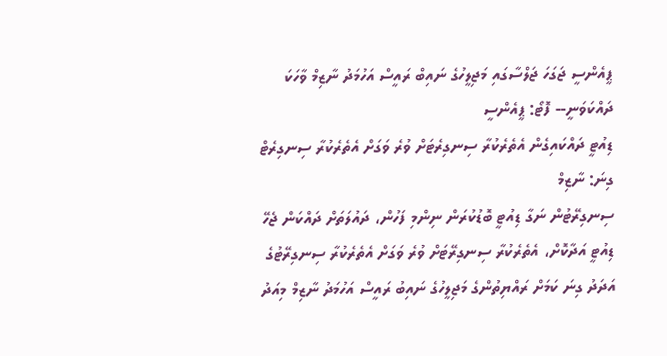ޕީއެންސީ ޖަގަހަ ޖަލްސާގައި މަޖިލީހުގެ ނައިބް ރައީސް އަހުމަދު ނާޒިމް ވާހަކަ ދައްކަވަނީ-- ފޮޓޯ: ޕީއެންސީ
ޑިއުޓީ ދައްކައިގެން އެތެރެކުރާ ސިނގިރެޓަށް ވުރެ ވަގަށް އެތެރެކުރާ ސިނގިރެޓް ގިނަ: ނާޒިމް
ސިނގިރޭޓުން ނަގާ ޑިއުޓީ ބޮޑުކުރަން ނިންމި ފަހުން، ދައުލަތަށް ދައްކަން ޖެހޭ ޑިއުޓީ އަދާކޮށް، އެތެރެކުރާ ސިނގިރޭޓަށް ވުރެ ވަގަށް އެތެރެކުރާ ސިނގިރޭޓުގެ އަދަދު ގިނަ ކަމަށް ރައްޔިތުންގެ މަޖިލީހުގެ ނައިބު ރައީސް އަހުމަދު ނާޒިމް މިއަދު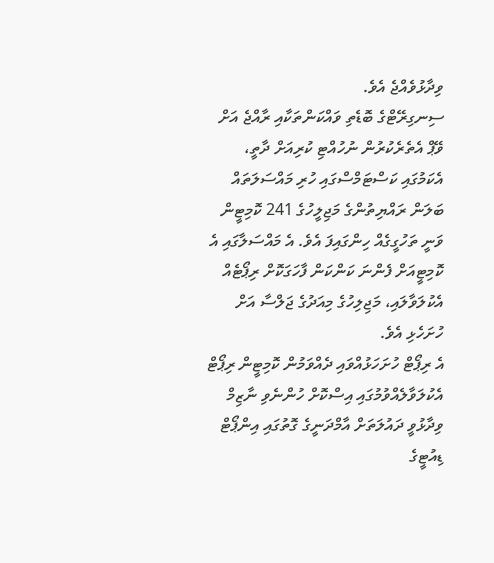ވިދާޅުވެއްޖެ އެވެ.
ސިނގިރޭޓްގެ ބޮޑެތި ވައްކަންތަކާއި ރާއްޖެ އަށް ވޭޕް އެތެރެކުރުން ނުހުއްޓި ކުރިއަށް ދާތީ، އެކަމުގައި ކަސްޓަމްސްގައި ހުރި މައްސަލަތައް ބަލަން ރައްޔިތުންގެ މަޖިލީހުގެ 241 ކޮމިޓީން ވަނީ ތަހުގީގެއް ހިންގައިފަ އެވެ. އެ މައްސަލާގައި އެ ކޮމިޓީއަށް ފެންނަ ކަންކަން ފާހަގަކޮށް ރިޕޯޓެއް އެކުލަވާލައި، މަޖިލިހުގެ މިއަދުގެ ޖަލްސާ އަށް ހުށަހެޅި އެވެ.
އެ ރިޕޯޓް ހުށަހަޅުއްވައި ދެއްވަމުން ކޮމިޓީން ރިޕޯޓް އެކުލަވާލެއްވުމުގައި އިސްކޮށް ހުންނެވި ނާޒިމް ވިދާޅުވީ ދައުލަތަށް އާމްދަނީގެ ގޮތުގައި އިންޕޯޓް ޑިއުޓީގެ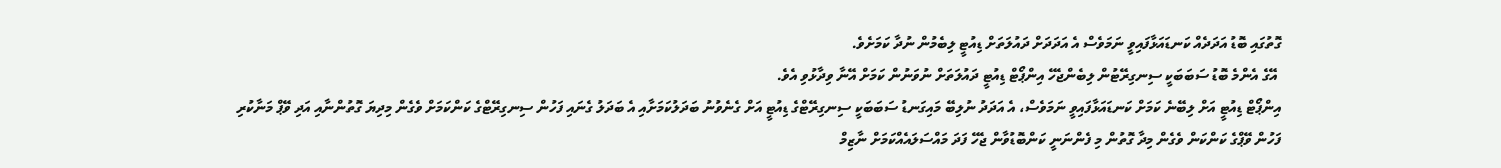ގޮތުގައި ބޮޑު އަދަދެއް ކަނޑައަޅާފައިވީ ނަމަވެސް އެ އަދަދަށް ދައުލަތަށް ޑިއުޓީ ލިބެމުން ނުދާ ކަމަށެވެ.
 އޭގެ އެންމެ ބޮޑު ސަބަބަކީ ސިނގިރޭޓުން ލިބެންޖެހޭ އިންޕޯޓް ޑިއުޓީ ދައުލަތަށް ނުވަނުން ކަމަށް އޭނާ ވިދާޅުވި އެވެ.
އިންޕޯޓް ޑިއުޓީ އަށް ލިބޭނެ ކަމަށް ކަނޑައަޅާފައިވީ ނަމަވެސް، އެ އަދަދު ނުލިބޭ މައިގަނޑު ސަބަބަކީ ސިނގިރޭޓްގެ ޑިއުޓީ އަށް ގެނެވުނު ބަދަލުކަމަށާއި އެ ބަދަލު ގެނައި ފަހުން ސިނގިރޭޓްގެ ކަންކަމަށް ވެގެން މިދިޔަ ގޮތުންނާއި އަދި ވޭޕް މަނާކުރި ފަހުން ވޭޕްގެ ކަންކަން ވެގެން މިދާ ގޮތުން މި ފެންނަނީ ކަންބޮޑުވާން ޖެހޭ ފަދަ މައްސަލައެއްކަމަށް ނާޒިމް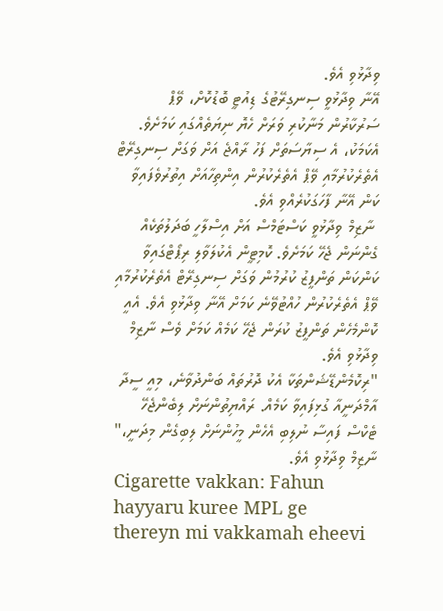ވިދާޅުވި އެވެ.
އޭނާ ވިދާޅުވީ ސިނގިރޭޓުގެ ޑިއުޓީ ބޮޑުކޮށް، ވޭޕް ސަރުކާރުން މަނާކުރި ވަރަށް ހެޔޮ ނިޔަތެއްގައި ކަމަށެވެ. އެކަމަކު، އެ ސިޔާސަތަށް ފަހު ރާއްޖެ އަށް ވަގަށް ސިނގިރޭޓް އެތެރެކުރުމާއި ވޭޕް އެތެރެކުރުން އިންތިހާއަށް އިތުރުވެފައިވާ ކަން އޭނާ ފާހަގަކުރެއްވި އެވެ.
 ނާޒިމް ވިދާޅުވީ ކަސްޓަމްސް އަށް އިސްލާހީ ބަދަލުތަކެއް ގެންނަން ޖެހޭ ކަމަށެވެ. ކޮމިޓީން އެކުލަވާލި ރިޕޯޓްގައިވާ ކަންކަން ތަންފީޒު ކުރުމުން ވަގަށް ސިނގިރޭޓް އެތެރެކުރުމާއި ވޭޕް އެތެރެކުރުން ހުއްޓުވޭނެ ކަމަށް އޭނާ ވިދާޅުވި އެވެ. އެއީ ކޮންމެހެން ތަންފީޒު ކުރަން ޖެހޭ ކަމެއް ކަމަށް ވެސް ނާޒިމް ވިދާޅުވި އެވެ.
"ރިކޮމެންޑޭޝަންތަކާ އެކު ދޮރުތައް ބަންދުވާނެ، މިއީ ސީދާ އާމްދަނީއާ ގުޅިފައިވާ ކަމެއް. ރައްޔިތުންނަށް ލިބެންޖެހޭ ޓެކްސް ފައިސާ ނުލިބި އެހެން މީހުންނަށް ލިބިގެން މިދަނީ،" ނާޒިމް ވިދާޅުވި އެވެ.
Cigarette vakkan: Fahun hayyaru kuree MPL ge thereyn mi vakkamah eheevi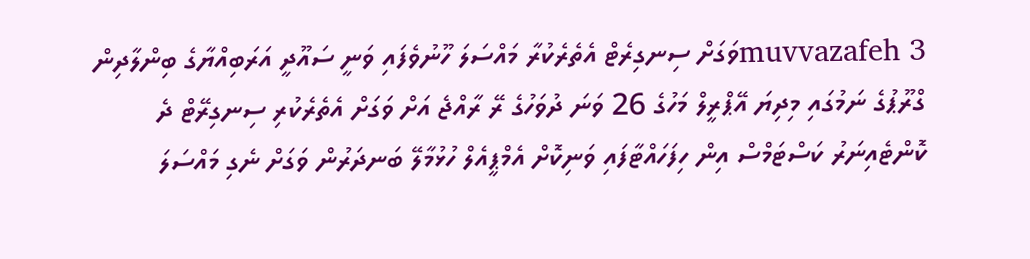3 muvvazafehވަގަށް ސިނގިރެޓް އެތެރެކުރާ މައްސަލަ ހޫނުވެފައި ވަނީ ސައޫދީ އަރަބިއްޔާގެ ބިންލާދިން ގްރޫޕުގެ ނަމުގައި މިދިޔަ އޭޕްރީލް މަހުގެ 26 ވަނަ ދުވަހުގެ ރޭ ރާއްޖެ އަށް ވަގަށް އެތެރެކުރި ސިނގިރޭޓް ދެ ކޮންޓެއިނަރު ކަސްޓަމްސް އިން ހިފަހައްޓާފައި ވަނިކޮށް އެމްޕީއެލް ހުޅުމާލޭ ބަނދަރުން ވަގަށް ނެގި މައްސަލަ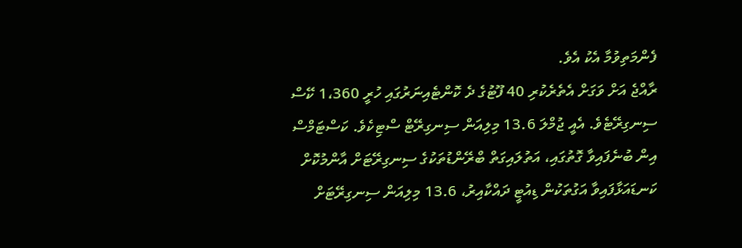ފެންމަތިވުމާ އެކު އެވެ.
ރާއްޖެ އަށް ވަގަށް އެތެރެކުރި 40 ފޫޓުގެ ދެ ކޮންޓެއިނަރުގައި ހުރީ 1،360 ކޭސް ސިނގިރޭޓެވެ. އެއީ ޖުމްލަ 13.6 މިލިއަން ސިނގިރޭޓް ސްޓިކެވެ. ކަސްޓަމްސް އިން ބުނެފައިވާ ގޮތުގައި، އަތުލައިގަތް ބްރޭންޑުތަކުގެ ސިނގިރޭޓަށް އާންމުކޮށް ކަނޑައަޅާފައިވާ އަގުތަކުން ޑިއުޓީ ދައްކާއިރު، 13.6 މިލިއަން ސިނގިރޭޓަށް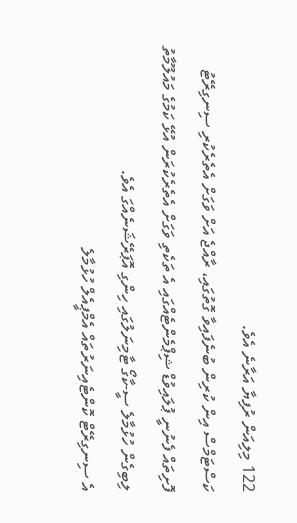122 މިލިއަން ރުފިޔާ އަރާނެ އެވެ.
ކަސްޓަމްސް އިން ކުރިން ބުނެފައިވާ ގޮތުގައި، ރާއްޖެ އަށް ވަގަށް އެތެރެކުރި ސިނގިރޭޓު ފޮށިތައް ފެނުނީ ޕުލައިވުޑް ޝިޕްމެންޓެއްގައި އެ ތަކެތި ވަގަށް އެތެރެކުރަން އުޅޭ ކަމުގެ މައުލޫމާތު ލިބިގެން ހުޅުމާލެ ސީ-ކާގޯ ޓާމިނަލުގައި ހިންގި އޮޕަރޭޝަނެއްގަ އެވެ.
އެ ސިނގިރޭޓް ކޮންޓެއިނަރުތައް އެމްޕީއެލް ހުޅުމާލެ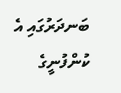ބަނދަރުގައި އެ ކުންފުނީގެ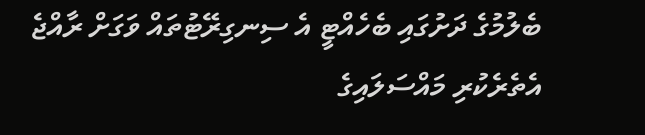ބެލުމުގެ ދަށުގައި ބެހެއްޓީ އެ ސިނގިރޭޓުތައް ވަގަށް ރާއްޖެ އެތެރެކުރި މައްސަލައިގެ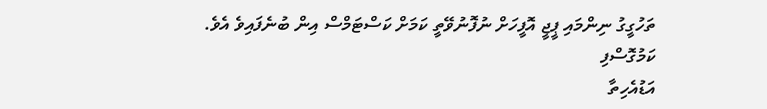ތަހުގީގު ނިންމައި ޕީޖީ އޮފީހަށް ނުފޮނުވޭތީ ކަމަށް ކަސްޓަމްސް އިން ބުނެފައިވެ އެވެ.
ކަމުގޮސްފި
އަޑުއެހިތާ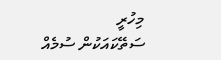މިހުރީ
ސަތޭކައަކުން ސުމެއް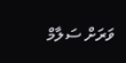ވަރަށް ސަލާމް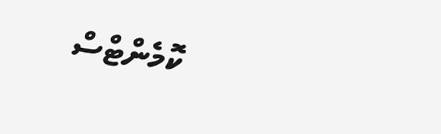ކޮމެންޓްސް